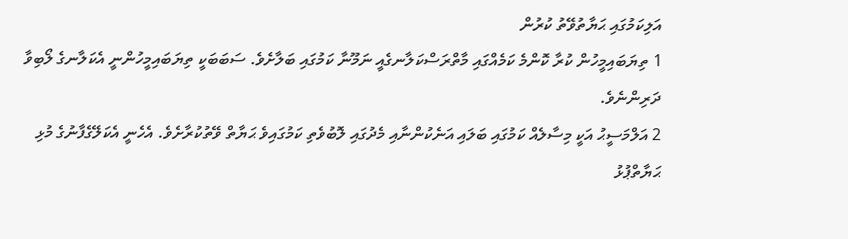އަލިކަމުގައި ޙަޔާތުވޭތު ކުރުން
1 ތިޔަބައިމީހުން ކުރާ ކޮންމެ ކަމެއްގައި މާތްރަސްކަލާނގެއީ ނަމޫނާ ކަމުގައި ބަލާށެވެ. ސަބަބަކީ ތިޔަބައިމީހުންނީ އެކަލާނގެ ލޯބިވާ ދަރިންނެވެ.
2 އަލްމަސީޙު އަކީ މިސާލެއް ކަމުގައި ބަލައި އަނެކުންނާއި މެދުގައި ލޮބުވެތި ކަމުގައިވެ ޙަޔާތް ވޭތުކުރާށެވެ. އެހެނީ އެކަލޭގެފާނުގެ މުޅި ޙަޔާތްޕުޅު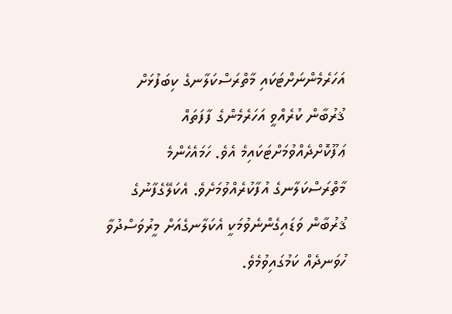އަހަރެމެންނަށްޓަކައި މާތްރަސްކަލާނގެ ކިބަފުޅަށް ޤުރުބާން ކުރެއްވީ އަހަރެމެންގެ ފާފަތައް ޢަފޫކޮށްދެއްވުމަށްޓަކައިމެ އެވެ. ހަމައެހެންމެ މާތްރަސްކަލާނގެ އުފާކުރެއްވުމަށެވެ. އެކަލޭގެފާނުގެ ޤުރުބާން ވަޑައިގެންނެވުމަކީ އެކަލާނގެއަށް މީރުވަސްދުވާ ހުވަނދެއް ކަމުގައިވުމެވެ.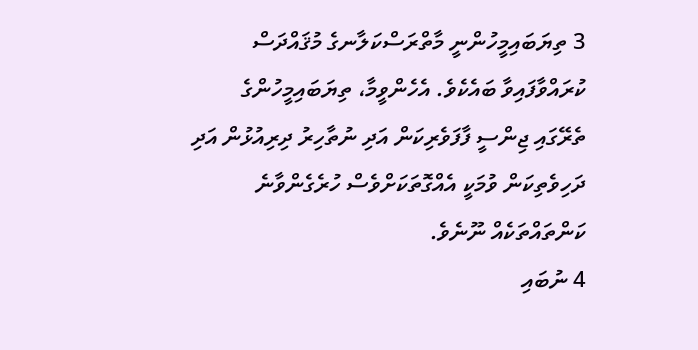3 ތިޔަބައިމީހުންނީ މާތްރަސްކަލާނގެ މުޤައްދަސް ކުރައްވާފައިވާ ބައެކެވެ. އެހެންވީމާ، ތިޔަބައިމީހުންގެ ތެރޭގައި ޖިންސީ ފާފަވެރިކަން އަދި ނުތާހިރު ދިރިއުޅުން އަދި ދަހިވެތިކަން ވުމަކީ އެއްގޮތަކަށްވެސް ހުރެގެންވާނެ ކަންތައްތަކެއް ނޫނެވެ.
4 ނުބައި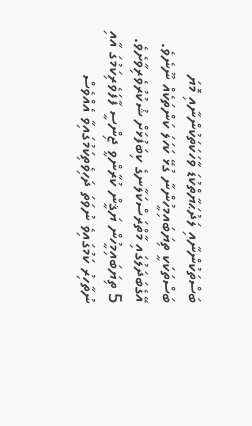ބަސްތަކުންނާއި ލަދުޙަޔާތްކުޑަ ވާހަކަތަކުންނާއި މޮޔަ ބަސްތަކަކީ ތިޔަބައިމީހުންނާ ގުޅޭ ކަހަލަ ކަންތަކެއް ނޫނެވެ. އޭގެބަދަލުގައި މާތްރަސްކަލާނގެ ކިބަފުޅަށް ޝުކުރުވެރިވާށެވެ.
5 ތިޔަބައިމީހުން ޔަޤީން ކުރާންވީ ޖިންސީ ފާފަވެރިކަމުގަ އާއި ނުތާހިރު ކަމުގައިވެ ނުވަތަ ދަހިވެތިކަމުގައިވާ އެއްވެސް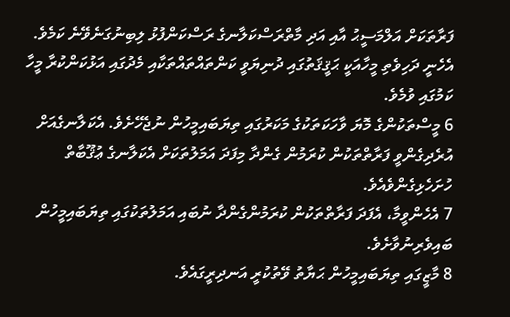ފަރާތަކަށް އަލްމަސީޙު އާއި އަދި މާތްރަސްކަލާނގެ ރަސްކަންފުޅު ލިބިނުގަނެވޭނެ ކަމެވެ. އެހެނީ ދަހިވެތި މީހާއަކީ ޙަޤީޤަތުގައި ދުނިޔަވީ ކަންތައްތައްތަކާއި މެދުގައި އަޅުކަންކުރާ މީހާ ކަމުގައި ވުމެވެ.
6 މީސްތަކުންގެ މޮޔަ ވާހަކަތަކުގެ މަކަރުގައި ތިޔަބައިމީހުން ނުޖެހޭށެވެ. އެކަލާނގެއަށް އުރެދިގެންވީ ފަރާތްތަކުން ކުރަމުން ގެންދާ މިފަދަ އަމަލުތަކަށް އެކަލާނގެ ޢުޤޫބާތް ހުށަހެޅިގެންވެއެވެ.
7 އެހެންވީމާ، އެފަދަ ފަރާތްތަކުން ކުރަމުންގެންދާ ނުބައި އަމަލުތަކުގައި ތިޔަބައިމީހުން ބައިވެރިނުވާށެވެ.
8 މާޒީގައި ތިޔަބައިމީހުން ޙަޔާތު ވޭތުކުރީ އަނދިރީގައެވެ.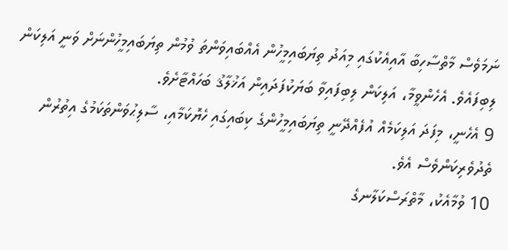ނަމަވެސް މާތްސާހިބާ އާއިއެކުގައި މިއަދު ތިޔަބައިމީހުން އެއްބައިވަންތަ ވުމުން ތިޔަބައިމީހުންނަށް ވަނީ އަލިކަން ލިބިފައެވެ. އެހެންވީމާ، އަލިކަން ލިބިފައިވާ ބަޔަކުފަދައިން އަޚުލާޤު ބަހައްޓާށެވެ.
9 އެހެނީ، މިފަދަ އަލިކަމެއް އުފެއްދޭނީ ތިޔަބައިމީހުންގެ ކިބައިގައި ހެޔޮކަމާއި، ސާލިޙުވަންތަކަމުގެ އިތުރުން ތެދުވެރިކަންވެސް އެވެ.
10 ވުމާއެކު، މާތްރަސްކަލާނގެ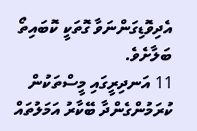އެދިވޮޑިގަންނަވާ ގޮތަކީ ކޮބައިތޯ ބަލާށެވެ.
11 އަނދިރީގައި މީސްތަކުން ކުރަމުންގެންދާ ބޭކާރު އަމަލުތައް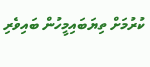ކުރުމަށް ތިޔަބައިމީހުން ބައިވެރި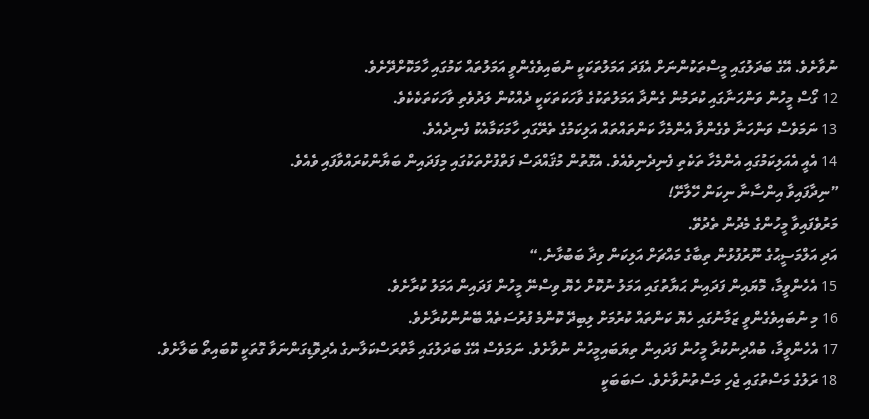ނުވާށެވެ. އޭގެ ބަދަލުގައި މީސްތަކުންނަށް އެފަދަ އަމަލުތަކަކީ ނުބައިވެގެންވީ އަމަލުތައް ކަމުގައި ހާމަކޮށްދޭށެވެ.
12 ގޯސް މީހުން ވަންހަނާގައި ކުރަމުން ގެންދާ އަމަލުތަކުގެ ވާހަކަތަކަކީ ދެއްކުން ލަދުވެތި ވާހަކަތަކެކެވެ.
13 ނަމަވެސް ވަންހަނާ ވެގެންވާ އެންމެހާ ކަންތައްތައް އަލިކަމުގެ ތެރޭގައި ހާމަކަމާއެކު ފެނިދެއެވެ.
14 އެއީ އެއަލިކަމުގައި އެންމެހާ ތަކެތި ފެނިދެނިވެއެވެ. އެގޮތުން މުޤައްދަސް ފަތްފުށްތަކުގައި މިފަދައިން ބަޔާންކުރައްވާފައި ވެއެވެ.
”ނިދާފައިވާ އިންސާނާ ނިކަން ހޭލާށޭ!
މަރުވެފައިވާ މީހުންގެ މެދުން ތެދުވޭ.
އަދި އަލްމަސީޙުގެ ނޫރުފުޅުން ތިބާގެ މައްޗަށް އަލިކަން ވިދާ ބަބުޅާނެ.“
15 އެހެންވީމާ، މޮޔައިން ފަދައިން ޙަޔާތުގައި އަމަލު ނުކޮށް ހެޔޮ ވިސްނޭ މީހުން ފަދައިން އަމަލު ކުރާށެވެ.
16 މި ނުބައިވެގެންވީ ޒަމާނުގައި ހެޔޮ ކަންތައް ކުރުމަށް ލިބިދޭ ކޮންމެ ފުރުސަތެއް ބޭނުންކުރާށެވެ.
17 އެހެންވީމާ، ބުއްދިނުކުރާ މީހުން ފަދައިން ތިޔަބައިމީހުން ނުވާށެވެ. ނަމަވެސް އޭގެ ބަދަލުގައި މާތްރަސްކަލާނގެ އެދިވޮޑިގަންނަވާ ގޮތަކީ ކޮބައިތޯ ބަލާށެވެ.
18 ރަލުގެ މަސްތުގައި ޖެހި މަސްތުނުވާށެވެ. ސަބަބަކީ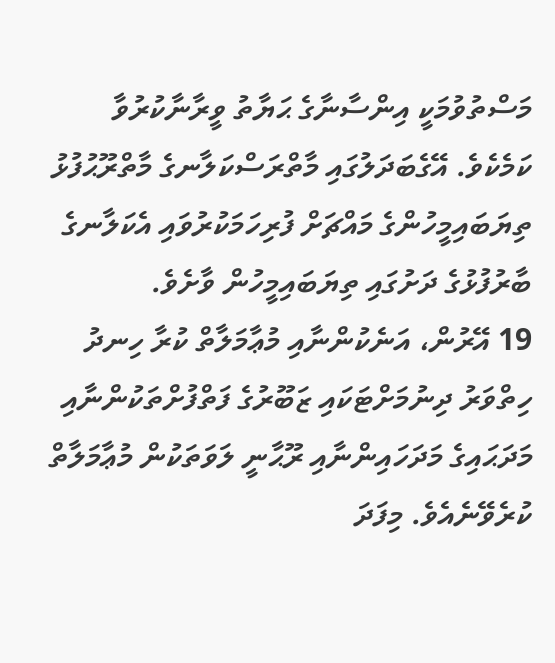މަސްތުވުމަކީ އިންސާނާގެ ޙަޔާތު ވީރާނާކުރުވާ ކަމެކެވެ. އޭގެބަދަލުގައި މާތްރަސްކަލާނގެ މާތްރޫޙުފުޅު ތިޔަބައިމީހުންގެ މައްޗަށް ފުރިހަމަކުރުވައި އެކަލާނގެ ބާރުފުޅުގެ ދަށުގައި ތިޔަބައިމީހުން ވާށެވެ.
19 އޭރުން، އަނެކުންނާއި މުޢާމަލާތް ކުރާ ހިނދު ހިތްވަރު ދިނުމަށްޓަކައި ޒަބޫރުގެ ފަތްފުށްތަކުންނާއި މަދަޙައިގެ މަދަހައިންނާއި ރޫޙާނީ ލަވަތަކުން މުޢާމަލާތް ކުރެވޭނެއެވެ. މިފަދަ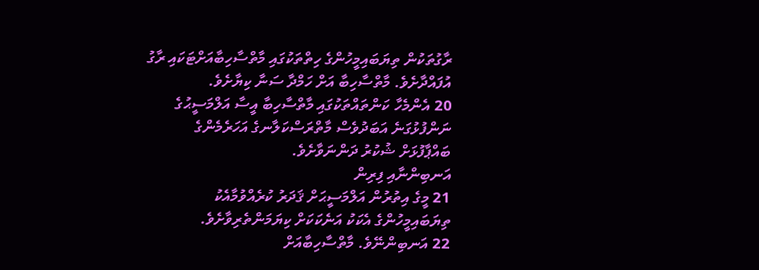ރާގުތަކުން ތިޔަބައިމީހުންގެ ހިތްތަކުގައި މާތްސާހިބާއަށްޓަކައި ރާގު އުފައްދާށެވެ. މާތްސާހިބާ އަށް ހަމްދާ ސަނާ ކިޔާށެވެ.
20 އެންމެހާ ކަންތައްތަކުގައި މާތްސާހިބާ އީސާ އަލްމަސީޙުގެ ނަންފުޅުގަނެ އަބަދުވެސް މާތްރަސްކަލާނގެ އަހަރެމެންގެ ބައްޕާފުޅަށް ޝުކުރު ދަންނަވާށެވެ.
އަނބިންނާއި ފިރިން
21 މީގެ އިތުރުން އަލްމަސީޙަށް ޤަދަރު ކުރެއްވުމާއެކު ތިޔަބައިމީހުންގެ އެކަކު އަނެކަކަށް ކިޔަމަންތެރިވާށެވެ.
22 އަނބިންނޭވެ. މާތްސާހިބާއަށް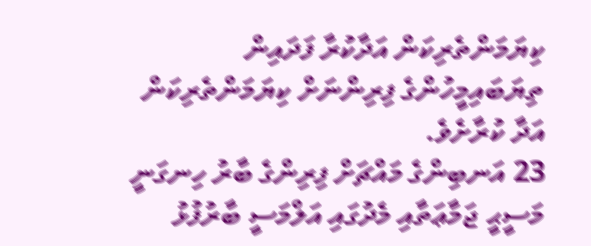ކިޔަމަންތެރިކަން އަދާކުރާ ފަދައިން ތިޔަބައިމީހުންގެ ފިރިންނަށް ކިޔަމަންތެރިކަން އަދާ ކުރާށެވެ.
23 އަނބިންގެ މައްޗަށް ފިރިންގެ ބާރު ހިނގަނީ މަސީޙީ ޖަމާޢަތާއި މެދުގައި އަލްމަސީ ބާރުފުޅު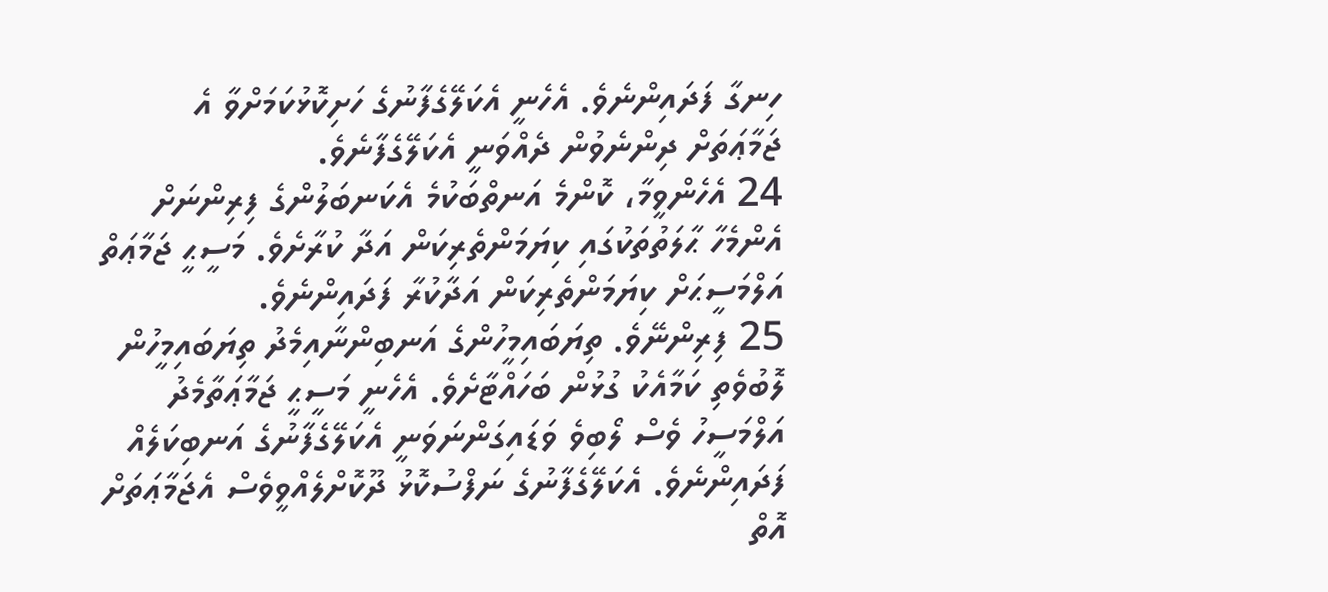ހިނގާ ފަދައިންނެވެ. އެހެނީ އެކަލޭގެފާނުގެ ހަށިކޮޅުކަމަށްވާ އެ ޖަމާޢަތަށް ދިންނެވުން ދެއްވަނީ އެކަލޭގެފާނެވެ.
24 އެހެންވީމާ، ކޮންމެ އަނތްބަކުމެ އެކަނބަލުންގެ ފިރިންނަށް އެންމެހާ ޙާލަތުތަކުގައި ކިޔަމަންތެރިކަން އަދާ ކުރާށެވެ. މަސީޙީ ޖަމާޢަތް އަލްމަސީޙަށް ކިޔަމަންތެރިކަން އަދާކުރާ ފަދައިންނެވެ.
25 ފިރިންނޭވެ. ތިޔަބައިމީހުންގެ އަނބިންނާއިމެދު ތިޔަބައިމީހުން ލޮބުވެތި ކަމާއެކު ގުޅުން ބަހައްޓާށެވެ. އެހެނީ މަސީޙީ ޖަމާޢަތާމެދު އަލްމަސީހު ވެސް ލޯބިވެ ވަޑައިގަންނަވަނީ އެކަލޭގެފާނުގެ އަނބިކަލެއް ފަދައިންނެވެ. އެކަލޭގެފާނުގެ ނަފްސުކޮޅު ދޫކޮށްލެއްވީވެސް އެޖަމާޢަތަށް އޮތް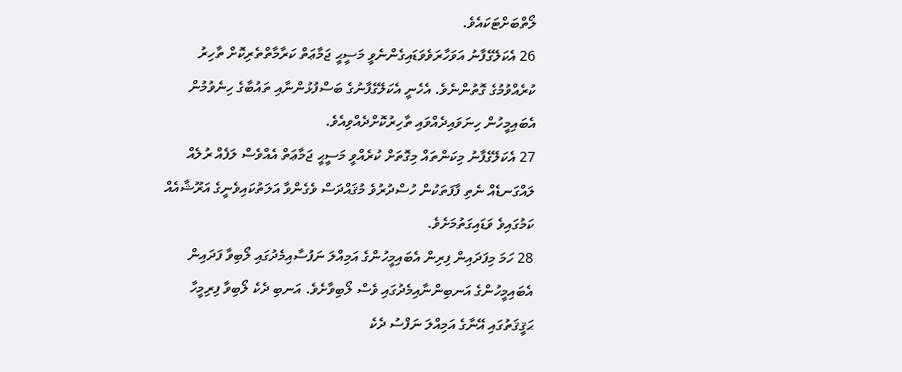ލޯތްބަށްޓަކައެވެ.
26 އެކަލޭގެފާނު އަވަހާރަވެވަޑައިގެންނެވީ މަސީޙީ ޖަމާޢަތް ކަރާމާތްތެރިކޮށް ތާހިރު ކުރެއްވުމުގެ ގޮތުންނެވެ. އެހެނީ އެކަލޭގެފާނުގެ ބަސްފުޅުންނާއި ތައުބާގެ ހިނެވުމުން އެބައިމީހުން ހިނަވައިދެއްވައި ތާހިރުކޮށްދެއްވިއެވެ.
27 އެކަލޭގެފާނު މިކަންތައް މިގޮތަށް ކުރެއްވީ މަސީޙީ ޖަމާޢަތް އެއްވެސް ލަފެއް ރުލެއް ލައްގަނޑެއް ނެތި ފާފަތަކުން ހުސްދުރުވެ މުޤައްދަސް ވެގެންވާ އަލަތުކައިވެނީގެ އަރޫޝާއެއް ކަމުގައިވެ ވަޑައިގަތުމަށެވެ.
28 ހަމަ މިފަދައިން ފިރިން އެބައިމީހުންގެ އަމިއްލަ ނަފުސާއިމެދުގައި ލޯބިވާ ފަދައިން އެބައިމީހުންގެ އަނބިންނާއިމެދުގައި ވެސް ލޯބިވާށެވެ. އަނބި ދެކެ ލޯބިވާ ފިރިމީހާ ޙަޤީޤަތުގައި އޭނާގެ އަމިއްލަ ނަފްސު ދެކެ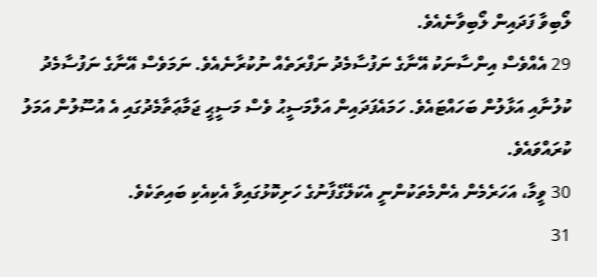ލޯބިވާ ފަދައިން ލޯބިވާނެއެވެ.
29 އެއްވެސް އިންސާނަކު އޭނާގެ ނަފުސާމެދު ނަފްރަތެއް ނުކުރާނެއެވެ. ނަމަވެސް އޭނާގެ ނަފުސާމެދު ކުލުނާއި އަޅާލުން ބަހައްޓައެވެ. ހަމައެފަދައިން އަލްމަސީޙު ވެސް މަސީޙީ ޖަމާޢަތާމެދުގައި އެ އުސޫލުން އަމަލު ކުރައްވައެވެ.
30 ވީމާ، އަހަރެމެން އެންމެތަކުންނީ އެކަލޭގެފާނުގެ ހަށިކޮޅުގައިވާ އެކިއެކި ބައިތަކެވެ.
31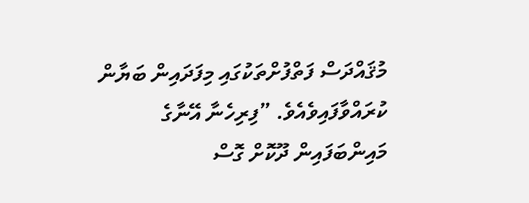މުޤައްދަސް ފަތްފުށްތަކުގައި މިފަދައިން ބަޔާން ކުރައްވާފައިވެއެވެ. ”ފިރިހެނާ އޭނާގެ މައިންބަފައިން ދޫކޮށް ގޮސް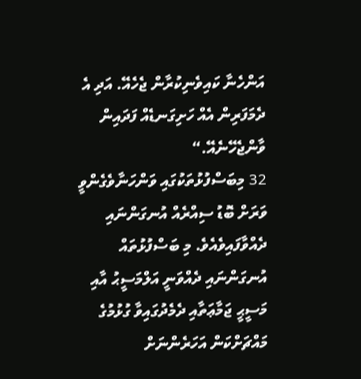އަންހެނާ ކައިވެނިކުރާން ޖެހެއޭ. އަދި އެ ދެމަފަރިން އެއް ހަށިގަނޑެއް ފަދައިން ވާންޖެހޭނެއޭ.“
32 މިބަސްފުޅުތަކުގައި ވަންހަނާވެގެންވީ ވަރަށް ބޮޑު ސިއްރެއް އުނގަންނައި ދެއްވާފައިވެއެވެ. މި ބަސްފުޅުތައް އުނގަންނައި ދެއްވަނީ އަލްމަސީޙު އާއި މަސީޙީ ޖަމާޢަތާއި ދެމެދުގައިވާ ގުޅުމުގެ މައްޗަށްކަން އަހަރެންނަށް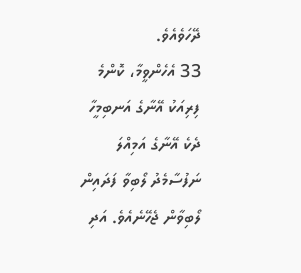ދޭހަވެއެވެ.
33 އެހެންވީމާ، ކޮންމެ ފިރިއަކު އޭނާގެ އަނބިމީހާ ދެކެ އޭނާގެ އަމިއްލަ ނަފުސާމެދު ލޯބިވާ ފަދައިން ލޯބިވާން ޖެހޭނެއެވެ. އަދި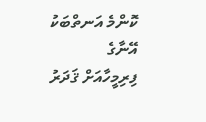ކޮންމެ އަނތްބަކު އޭނާގެ ފިރިމީހާއަށް ޤަދަރު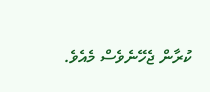ކުރާން ޖެހޭނެވެސް މެއެވެ.